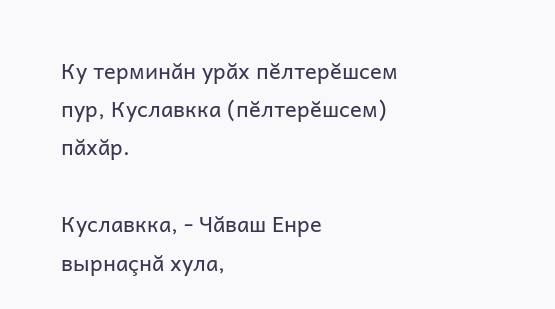Ку терминăн урăх пĕлтерĕшсем пур, Куславкка (пĕлтерĕшсем) пăхăр.

Куславкка, - Чăваш Енре вырнаçнă хула,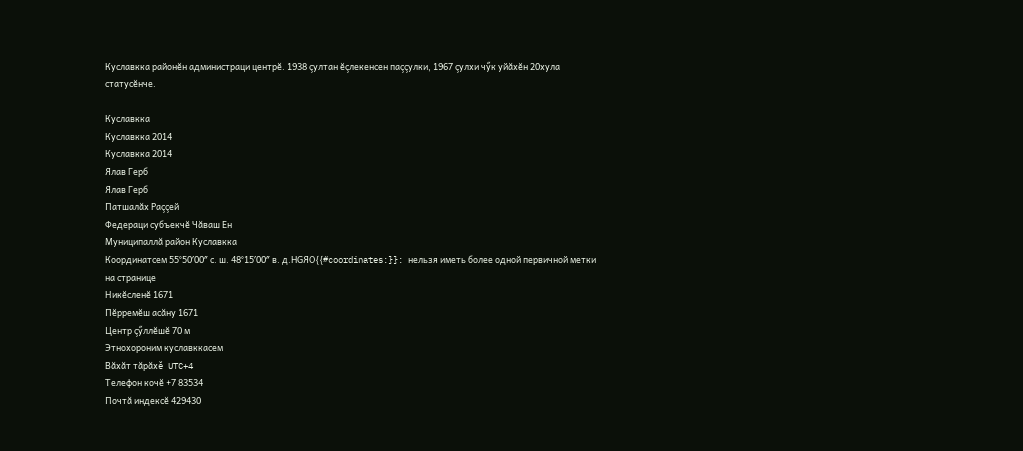Куславкка районĕн администраци центрĕ. 1938 çултан ĕçлекенсен паççулки, 1967 çулхи чӳк уйăхĕн 20хула статусĕнче.

Куславкка
Куславкка 2014
Куславкка 2014
Ялав Герб
Ялав Герб
Патшалăх Раççей
Федераци субъекчĕ Чăваш Ен
Муниципаллă район Куславкка
Координатсем 55°50′00″ с. ш. 48°15′00″ в. д.HGЯO{{#coordinates:}}: нельзя иметь более одной первичной метки на странице
Никĕсленĕ 1671
Пĕрремĕш асăну 1671
Центр çӳллĕшĕ 70 м
Этнохороним куславккасем
Вăхăт тăрăхĕ UTC+4
Телефон кочĕ +7 83534
Почтă индексĕ 429430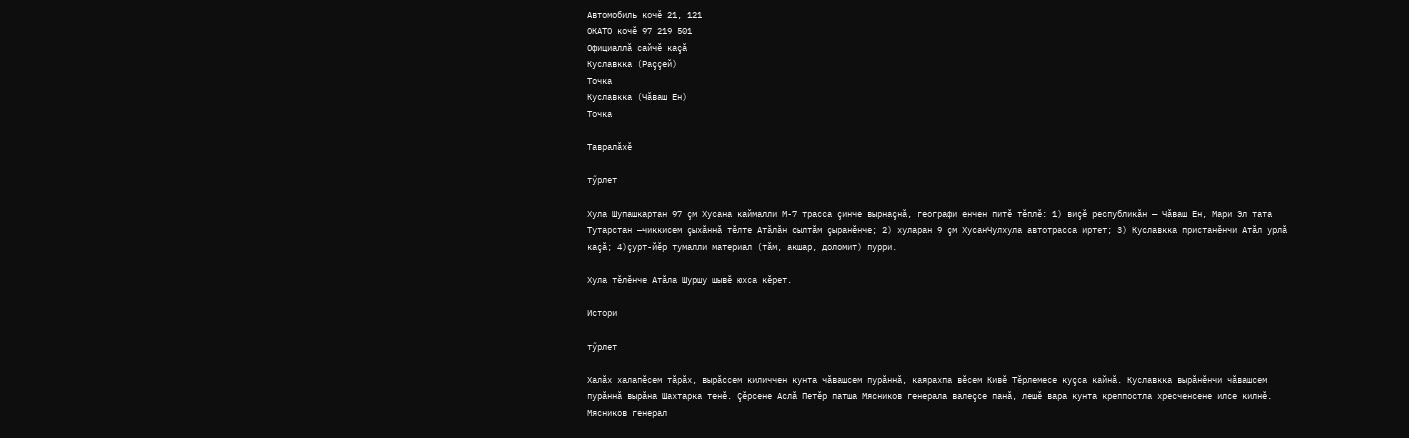Автомобиль кочĕ 21, 121
ОКАТО кочĕ 97 219 501
Официаллă сайчĕ каçă
Куславкка (Раççей)
Точка
Куславкка (Чăваш Ен)
Точка

Тавралăхĕ

тӳрлет

Хула Шупашкартан 97 çм Хусана каймалли М-7 трасса çинче вырнаçнă, географи енчен питĕ тĕплĕ: 1) виçĕ республикăн — Чăваш Ен, Мари Эл тата Тутарстан —чиккисем çыхăннă тĕлте Атăлăн сылтăм çыранĕнче; 2) хуларан 9 çм ХусанЧулхула автотрасса иртет; 3) Куславкка пристанĕнчи Атăл урлă каçă; 4)çурт-йĕр тумалли материал (тăм, акшар, доломит) пурри.

Хула тĕлĕнче Атăла Шуршу шывĕ юхса кĕрет.

Истори

тӳрлет

Халăх халапĕсем тăрăх, вырăссем киличчен кунта чăвашсем пурăннă, каярахпа вĕсем Кивĕ Тĕрлемесе куçса кайнă. Куславкка вырăнĕнчи чăвашсем пурăннă вырăна Шахтарка тенĕ. Çĕрсене Аслă Петĕр патша Мясников генерала валеçсе панă, лешĕ вара кунта креппостла хресченсене илсе килнĕ. Мясников генерал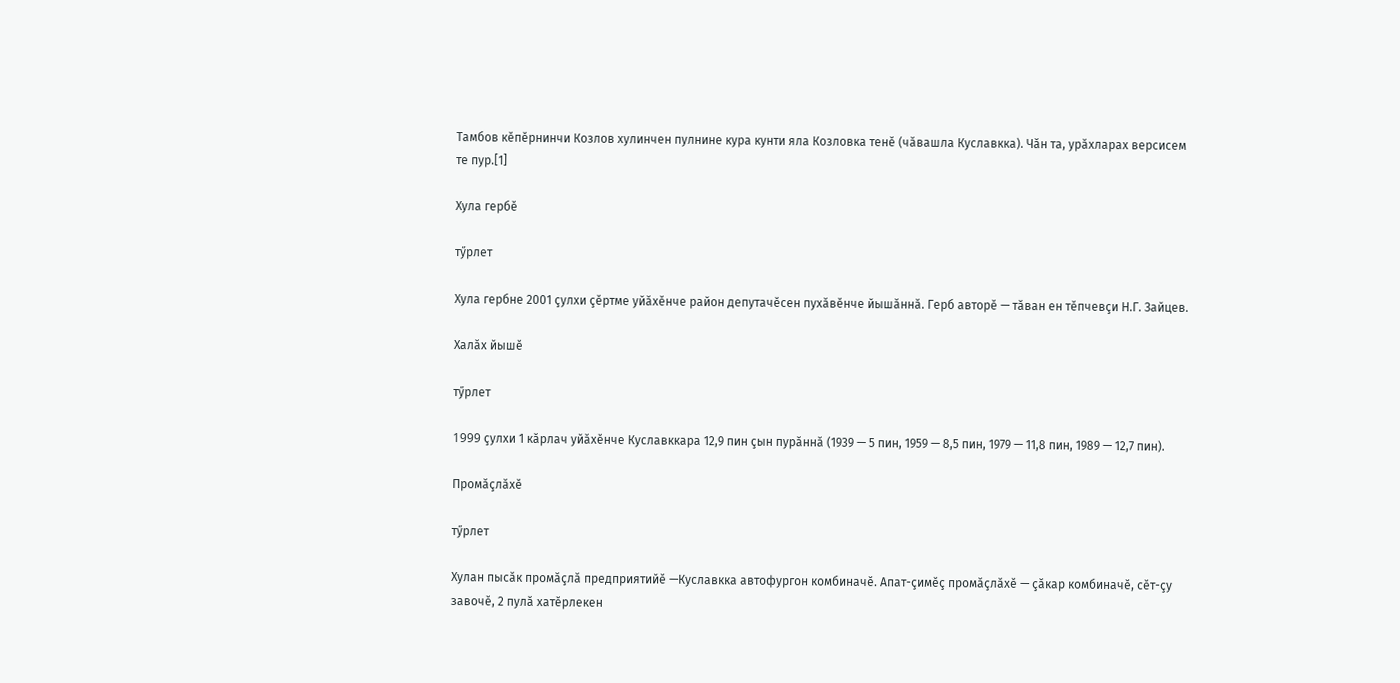Тамбов кĕпĕрнинчи Козлов хулинчен пулнине кура кунти яла Козловка тенĕ (чăвашла Куславкка). Чăн та, урăхларах версисем те пур.[1]

Хула гербĕ

тӳрлет

Хула гербне 2001 çулхи çĕртме уйăхĕнче район депутачĕсен пухăвĕнче йышăннă. Герб авторĕ — тăван ен тĕпчевçи Н.Г. Зайцев.

Халăх йышĕ

тӳрлет

1999 çулхи 1 кăрлач уйăхĕнче Куславккара 12,9 пин çын пурăннă (1939 — 5 пин, 1959 — 8,5 пин, 1979 — 11,8 пин, 1989 — 12,7 пин).

Промăçлăхĕ

тӳрлет

Хулан пысăк промăçлă предприятийĕ —Куславкка автофургон комбиначĕ. Апат-çимĕç промăçлăхĕ — çăкар комбиначĕ, сĕт-çу завочĕ, 2 пулă хатĕрлекен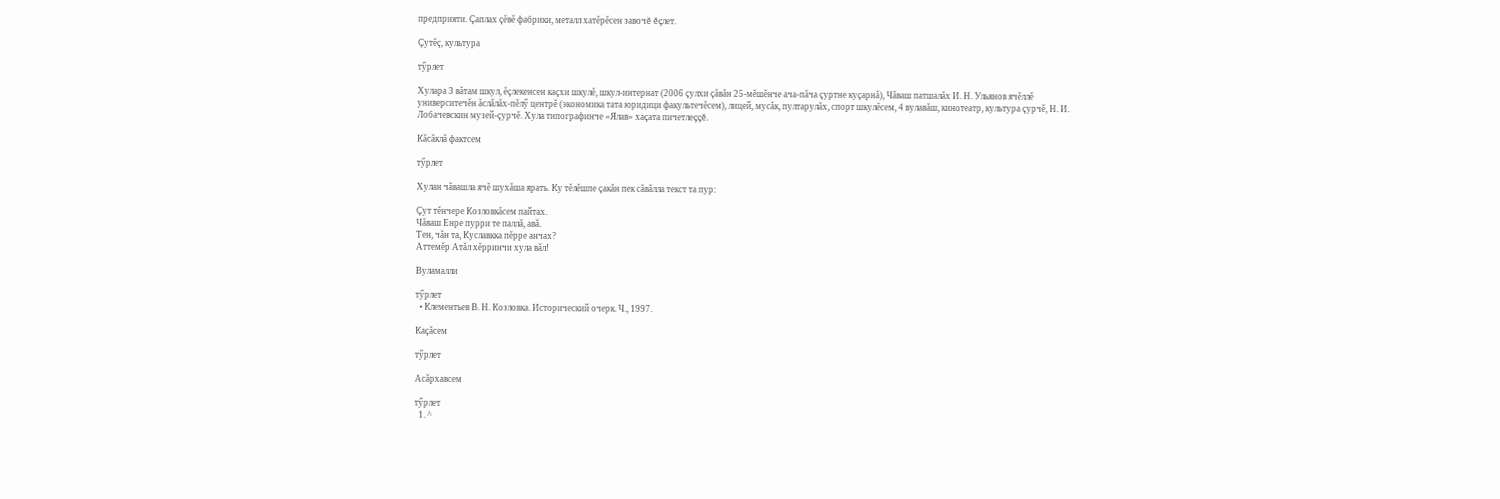предприяти. Çаплах çĕвĕ фабрики, металл хатĕрĕсен завочĕ ĕçлет.

Çутĕç, культура

тӳрлет

Хулара 3 вăтам шкул, ĕçлекенсен каçхи шкулĕ, шкул-интернат (2006 çулхи çăвăн 25-мĕшĕнче ача-пăча çуртне куçарнă), Чăваш патшалăх И. Н. Ульянов ячĕллĕ университечĕн ăслăлăх-пĕлӳ центрĕ (экономика тата юридици факультечĕсем), лицей, мусăк, пултарулăх, спорт шкулĕсем, 4 вулавăш, кинотеатр, культура çурчĕ, Н. И. Лобачевскин музей-çурчĕ. Хула типографинче «Ялав» хаçата пичетлеççĕ.

Кăсăклă фактсем

тӳрлет

Хулан чăвашла ячĕ шухăша ярать. Ку тĕлĕшпе çакăн пек сăвăлла текст та пур:

Çут тĕнчере Козловкăсем пайтах.
Чăваш Енре пурри те паллă, авă.
Тен, чăн та, Куславкка пĕрре анчах?
Аттемĕр Атăл хĕрринчи хула вăл!

Вуламалли

тӳрлет
  • Клементьев В. Н. Козловка. Исторический очерк. Ч., 1997.

Каçăсем

тӳрлет

Асăрхавсем

тӳрлет
  1. ^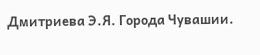Дмитриева Э.Я. Города Чувашии.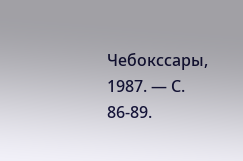Чебокссары, 1987. — С. 86-89.